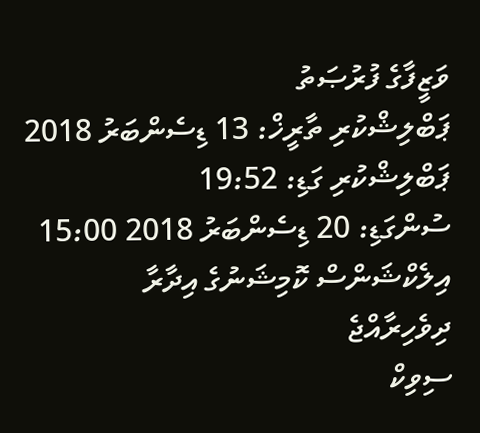ވަޒީފާގެ ފުރުޞަތު
ޕަބްލިޝްކުރި ތާރީޚް: 13 ޑިސެންބަރު 2018
ޕަބްލިޝްކުރި ގަޑި: 19:52
ސުންގަޑި: 20 ޑިސެންބަރު 2018 15:00
އިލެކްޝަންސް ކޮމިޝަނުގެ އިދާރާ
ދިވެހިރާއްޖެ
ސިވިކް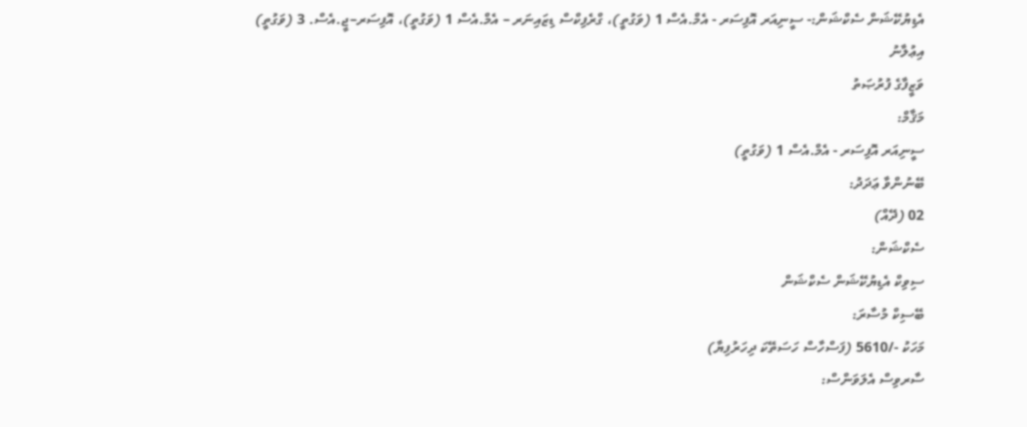އެޑިޔުކޭޝަން ސެކްޝަން:- ސީނިއަރ އޮފިސަރ - އެމް.އެސް 1 (ވަގުތީ)، ގްރެފިކްސް ޑިޒައިނަރ – އެމް.އެސް 1 (ވަގުތީ)، އޮފިސަރ–ޖީ.އެސް. 3 (ވަގުތީ)
އިޢުލާނު
ވަޒީފާގެ ފުރުޞަތު
މަޤާމް:
ސީނިއަރ އޮފިސަރ - އެމް.އެސް 1 (ވަގުތީ)
ބޭނުންވާ ޢަދަދު:
02 (ދޭއް)
ސެކްޝަން:
ސިވިކް އެޑިޔުކޭޝަން ސެކްޝަން
ބޭސިކް މުސާރަ:
މަހަކު -/5610 (ފަސްހާސް ހަސަތޭކަ ދިހަރުފިޔާ)
ސާރވިސް އެލަވަންސް: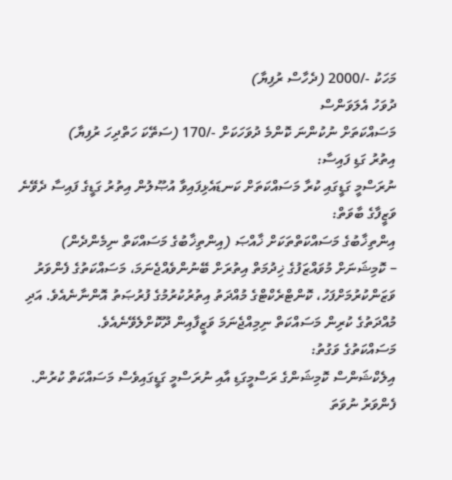މަހަކު -/2000 (ދެހާސް ރުފިޔާ)
ދުވަހު އެލަވަންސް
މަސައްކަތަށް ނުކުންނަ ކޮންމެ ދުވަހަކަށް -/170 (ސަތޭކަ ހަތްދިހަ ރުފިޔާ)
އިތުރު ގަޑި ފައިސާ:
ނުރަސްމީ ގަޑީގައި ކުރާ މަސައްކަތަށް ކަނޑައެޅިފައިވާ އުޞޫލުން އިތުރު ގަޑީގެ ފައިސާ ދެވޭނެ
ވަޒީފާގެ ބާވަތް:
އިންތިޚާބުގެ މަސައްކަތްތަކަށް ޚާއްޞަ (އިންތިޚާބުގެ މަސައްކަތް ނިމެންދެން)
– ކޮމިޝަނަށް މުވައްޒަފުގެ ޚިދުމަތް އިތުރަށް ބޭނުންވެއްޖެނަމަ، މަސައްކަތުގެ ފެންވަރު ވަޒަންކުރުމަށްފަހު، ކޮންޓްރެކްޓްގެ މުއްދަތު އިތުރުކުރުމުގެ ފުރުޞަތު އޮންނާނެއެވެ. އަދި މުއްދަތުގެ ކުރިން މަސައްކަތް ނިމިއްޖެނަމަ ވަޒީފާއިން ދޫކޮށްލެވޭނެއެވެ.
މަސައްކަތުގެ ވަގުތު:
އިލެކްޝަންސް ކޮމިޝަންގެ ރަސްމީގަޑި އާއި ނުރަސްމީ ގަޑީގައިވެސް މަސައްކަތް ކުރުން.
ފެންވަރު ނުވަތަ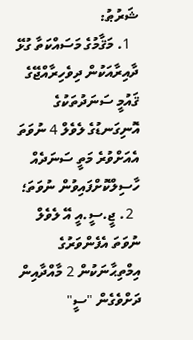ޝަރުޠު:
  1. މަޤާމުގެ މަސައްކަތާ ގުޅޭ ދާއިރާއަކުން ދިވެހިރާއްޖޭގެ ޤައުމީ ސަނަދުތަކުގެ އޮނިގަނޑުގެ ލެވެލް 4 ނުވަތަ އެއަށްވުރެ މަތީ ސަނަދެއް ހާސިލްކޮށްފައިވުން ނުވަތަ؛
  2. ޖީ.ސީ.އީ އޭ ލެވެލް ނުވަތަ އެފެންވަރުގެ އިމްތިޙާނަކުން 2 މާއްދާއިން ދަށްވެގެން "ސީ"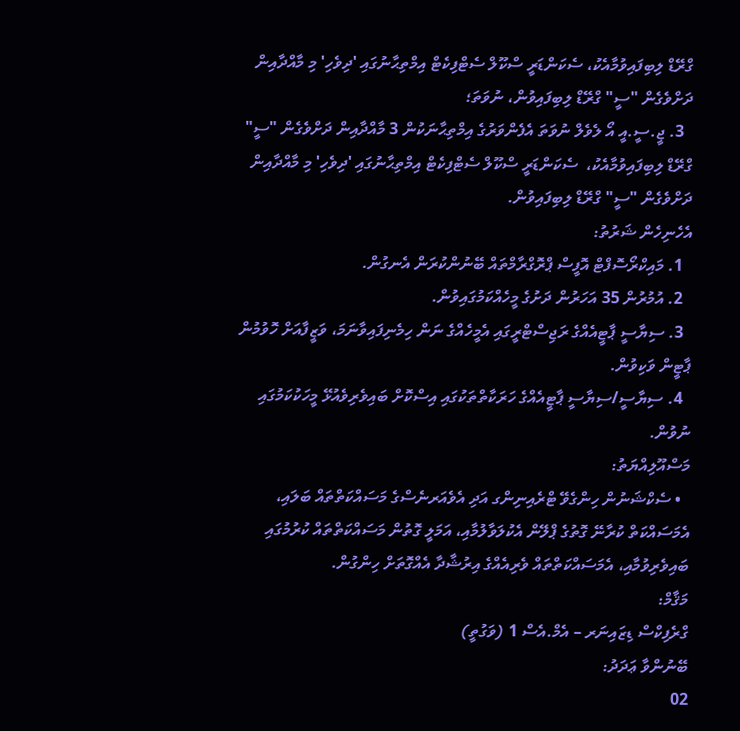ގްރޭޑް ލިބިފައިވުމާއެކު، ސެކަންޑަރީ ސްކޫލް ސެޓްފިކެޓް އިމްތިޙާނުގައި 'ދިވެހި' މި މާއްދާއިން ދަށްވެގެން "ސީ" ގްރޭޑް ލިބިފައިވުން، ނުވަތަ؛
  3. ޖީ.ސީ.އީ އޯ ލެވެލް ނުވަތަ އެފެންވަރުގެ އިމްތިޙާނަކުން 3 މާއްދާއިން ދަށްވެގެން "ސީ" ގްރޭޑް ލިބިފައިވުމާއެކު،  ސެކަންޑަރީ ސްކޫލް ސެޓްފިކެޓް އިމްތިޙާނުގައި 'ދިވެހި' މި މާއްދާއިން ދަށްވެގެން "ސީ" ގްރޭޑް ލިބިފައިވުން.
އެހެނިހެން ޝަރުތު:
  1. މައިކްރޯސޮފްޓް އޮފީސް ޕްރޮގްރާމްތައް ބޭނުންކުރަން އެނގުން.
  2. އުމުރުން 35 އަހަރުން ދަށުގެ މީހެއްކަމުގައިވުން.
  3. ސިޔާސީ ޕާޓީއެއްގެ ރަޖިސްޓްރީގައި އެމީހެއްގެ ނަން ހިމެނިފައިވާނަމަ، ވަޒީފާއަށް ހޮވުމުން ޕާޓީން ވަކިވުން.
  4. ސިޔާސީ/ސިޔާސީ ޕާޓީއެއްގެ ހަރަކާތްތަކުގައި އިސްކޮށް ބައިވެރިވެއުޅޭ މީހަކުކަމުގައި ނުވުން.
މަސްއޫލިއްޔަތު:
  • ސެކްޝަނުން ހިންގެވޭ ޓްރެއިނިންގ އަދި އެވެއަރނެސްގެ މަސައްކަތްތައް ބަލައި، އެމަސައްކަތް ކުރާނޭ ގޮތުގެ ޕްލޭން އެކުލަވާލުމާއި، އަމަލީ ގޮތުން މަސައްކަތްތައް ކުރުމުގައި ބައިވެރިވުމާއި، އެމަސައްކަތްތައް ވެރިއެއްގެ އިރުޝާދާ އެއްގޮތަށް ހިންގުން.
މަޤާމް:
ގްރެފިކްސް ޑިޒައިނަރ – އެމް.އެސް 1 (ވަގުތީ)
ބޭނުންވާ ޢަދަދު:
02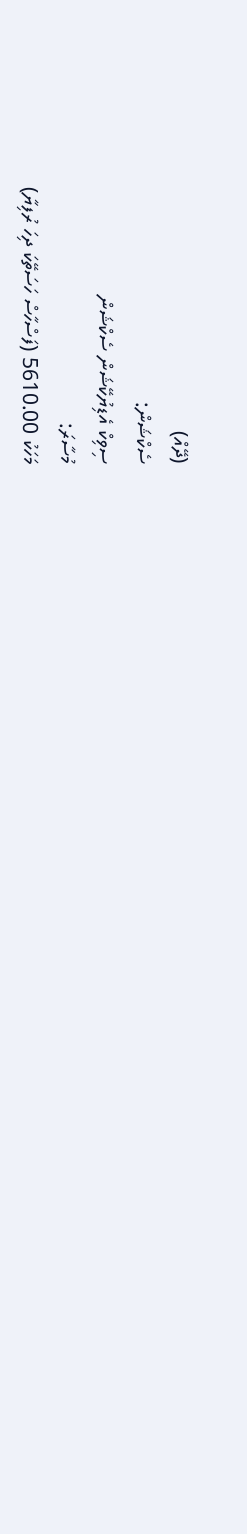(ދޭއް)
ސެކްޝަން:
ސިވިކް އެޑިޔުކޭޝަން ސެކްޝަން
މުސާރަ:
މަހަކު 5610.00 (ފަސްހާސް ހަސަތޭކަ ދިހަ ރުފިޔާ)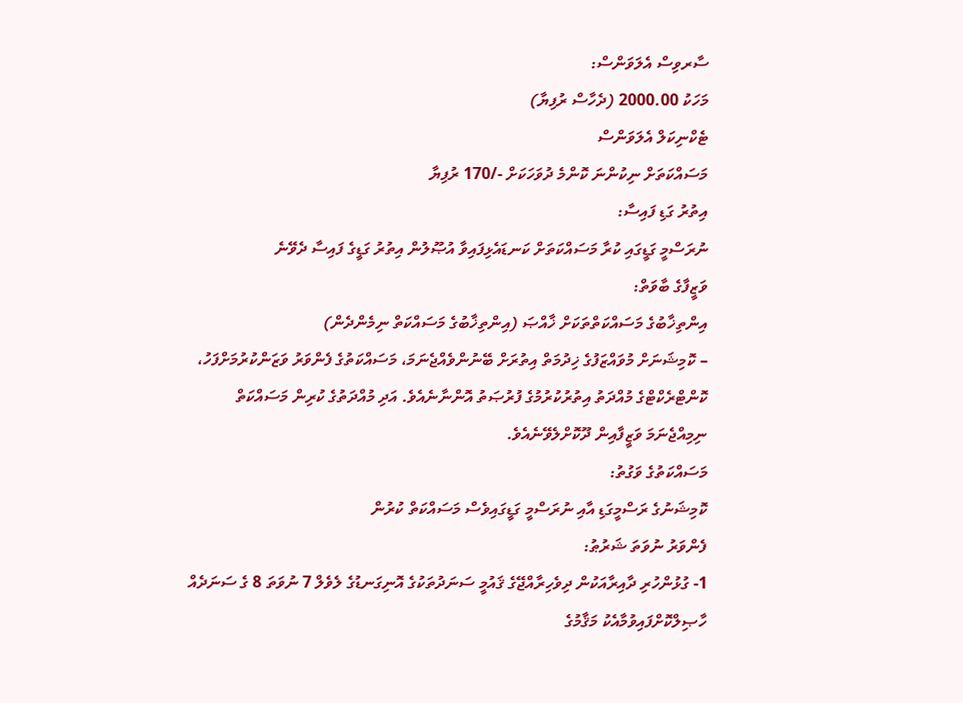ސާރވިސް އެލަވަންސް:
މަހަކު 2000.00 (ދެހާސް ރުފިޔާ)
ޓެކްނިކަލް އެލަވަންސް
މަސައްކަތަށް ނިކުންނަ ކޮންމެ ދުވަހަކަށް -/170 ރުފިޔާ
އިތުރު ގަޑި ފައިސާ:
ނުރަސްމީ ގަޑީގައި ކުރާ މަސައްކަތަށް ކަނޑައެޅިފައިވާ އުޞޫލުން އިތުރު ގަޑީގެ ފައިސާ ދެވޭނެ
ވަޒީފާގެ ބާވަތް:
އިންތިޚާބުގެ މަސައްކަތްތަކަށް ޚާއްޞަ (އިންތިޚާބުގެ މަސައްކަތް ނިމެންދެން)
– ކޮމިޝަނަށް މުވައްޒަފުގެ ޚިދުމަތް އިތުރަށް ބޭނުންވެއްޖެނަމަ، މަސައްކަތުގެ ފެންވަރު ވަޒަންކުރުމަށްފަހު، ކޮންޓްރެކްޓްގެ މުއްދަތު އިތުރުކުރުމުގެ ފުރުޞަތު އޮންނާނެއެވެ. އަދި މުއްދަތުގެ ކުރިން މަސައްކަތް ނިމިއްޖެނަމަ ވަޒީފާއިން ދޫކޮށްލެވޭނެއެވެ.
މަސައްކަތުގެ ވަގުތު:
ކޮމިޝަނުގެ ރަސްމީގަޑި އާއި ނުރަސްމީ ގަޑީގައިވެސް މަސައްކަތް ކުރުން
ފެންވަރު ނުވަތަ ޝަރުޠު:
1- ގުޅުންހުރި ދާއިރާއަކުން ދިވެހިރާއްޖޭގެ ޤައުމީ ސަނަދުތަކުގެ އޮނިގަނޑުގެ ލެވެލް 7 ނުވަތަ 8 ގެ ސަނަދެއް ހާޞިލްކޮށްފައިވުމާއެކު މަޤާމުގެ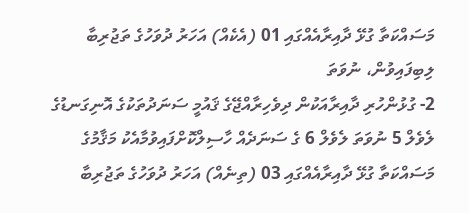މަސައްކަތާ ގުޅޭ ދާއިރާއެއްގައި 01 (އެކެއް) އަހަރު ދުވަހުގެ ތަޖުރިބާ ލިބިފައިވުން، ނުވަތަ
2- ގުޅުންހުރި ދާއިރާއަކުން ދިވެހިރާއްޖޭގެ ޤައުމީ ސަނަދުތަކުގެ އޮނިގަނޑުގެ ލެވެލް 5 ނުވަތަ ލެވެލް 6 ގެ ސަނަދެއް ހާސިލްކޮށްފައިވުމާއެކު މަޤާމުގެ މަސައްކަތާ ގުޅޭ ދާއިރާއެއްގައި 03 (ތިނެއް) އަހަރު ދުވަހުގެ ތަޖުރިބާ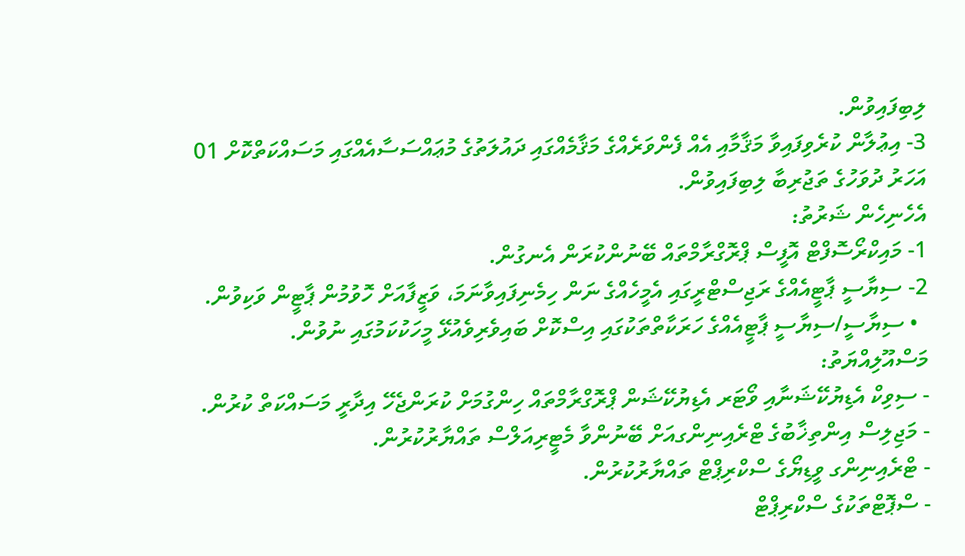ލިބިފައިވުން.
3- އިޢުލާން ކުރެވިފައިވާ މަޤާމާއި އެއް ފެންވަރެއްގެ މަޤާމެއްގައި ދައުލަތުގެ މުޢައްސަސާއެއްގައި މަސައްކަތްކޮށް 01 އަހަރު ދުވަހުގެ ތަޖުރިބާ ލިބިފައިވުން.
އެހެނިހެން ޝަރުތު:
1- މައިކްރޯސޮފްޓް އޮފީސް ޕްރޮގްރާމްތައް ބޭނުންކުރަން އެނގުން.
2- ސިޔާސީ ޕާޓީއެއްގެ ރަޖިސްޓްރީގައި އެމީހެއްގެ ނަން ހިމެނިފައިވާނަމަ، ވަޒީފާއަށް ހޮވުމުން ޕާޓީން ވަކިވުން.
  • ސިޔާސީ/ސިޔާސީ ޕާޓީއެއްގެ ހަރަކާތްތަކުގައި އިސްކޮށް ބައިވެރިވެއުޅޭ މީހަކުކަމުގައި ނުވުން.
މަސްއޫލިއްޔަތު:
- ސިވިކް އެޑިޔުކޭޝަނާއި ވޯޓަރ އެޑިޔުކޭޝަން ޕްރޮގްރާމްތައް ހިންގުމަށް ކުރަންޖެހޭ އިދާރީ މަސައްކަތް ކުރުން.
- މަޖިލިސް އިންތިޚާބުގެ ޓްރެއިނިންގއަށް ބޭނުންވާ މެޓީރިއަލްސް ތައްޔާރުކުރުން.
- ޓްރެއިނިންގ ވީޑިޔޯގެ ސްކްރިޕްޓް ތައްޔާރުކުރުން.
- ސްޕޮޓްތަކުގެ ސްކްރިޕްޓް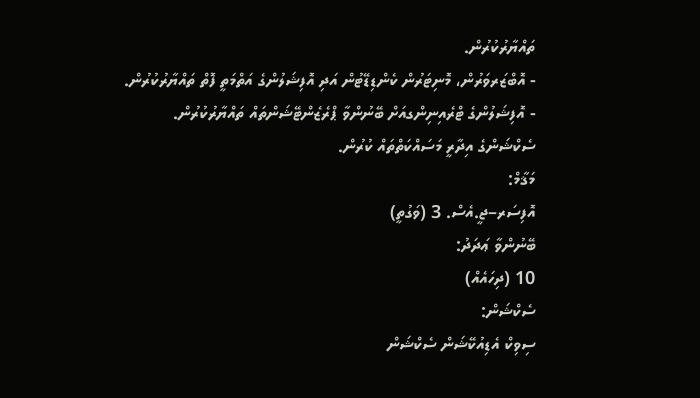ތައްޔާރުކުރުން.
- އޮބްޒަރވަރުން، މޮނިޓަރުން ކެންޑިޑޭޓުން އަދި އޮފިޝަލުންގެ އަތްމަތީ ފޮތް ތައްޔާރުކުރުން.
- އޮފިޝަލުންގެ ޓްރެއިނިންގއަށް ބޭނުންވާ ޕްރެޒެންޓޭޝަންތައް ތައްޔާރުކުރުން.
ސެކްޝަންގެ އިދާރީ މަސައްކަތްތައް ކުރުން.
މަޤާމް:
އޮފިސަރ–ޖީ.އެސް. 3 (ވަގުތީ)
ބޭނުންވާ ޢަދަދު:
10 (ދިހައެއް)
ސެކްޝަން:
ސިވިކް އެޑިއުކޭޝަން ސެކްޝަން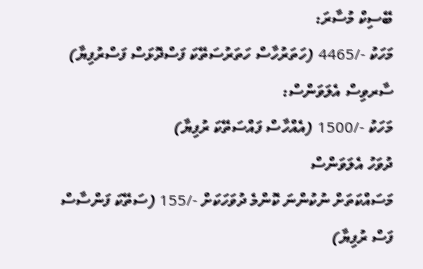ބޭސިކް މުސާރަ:
މަހަކު -/4465 (ހަތަރުހާސް ހަތަރުސަތޭކަ ފަސްދޮޅަސް ފަސްރުފިޔާ)
ސާރވިސް އެލަވަންސް:
މަހަކު -/1500 (އެއްހާސް ފައްސަތޭކަ ރުފިޔާ)
ދުވަހު އެލަވަންސް
މަސައްކަތަށް ނުކުންނަ ކޮންމެ ދުވަހަކަށް -/155 (ސަތޭކަ ފަންސާސް ފަސް ރުފިޔާ)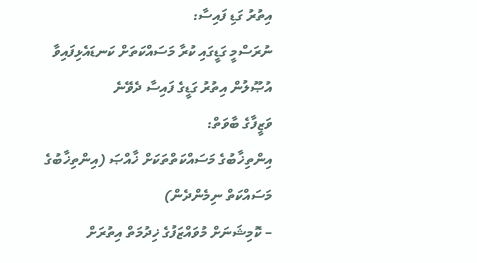އިތުރު ގަޑި ފައިސާ:
ނުރަސްމީ ގަޑީގައި ކުރާ މަސައްކަތަށް ކަނޑައެޅިފައިވާ އުޞޫލުން އިތުރު ގަޑީގެ ފައިސާ ދެވޭނެ
ވަޒީފާގެ ބާވަތް:
އިންތިޚާބުގެ މަސައްކަތްތަކަށް ޚާއްޞަ (އިންތިޚާބުގެ މަސައްކަތް ނިމެންދެން)
– ކޮމިޝަނަށް މުވައްޒަފުގެ ޚިދުމަތް އިތުރަށް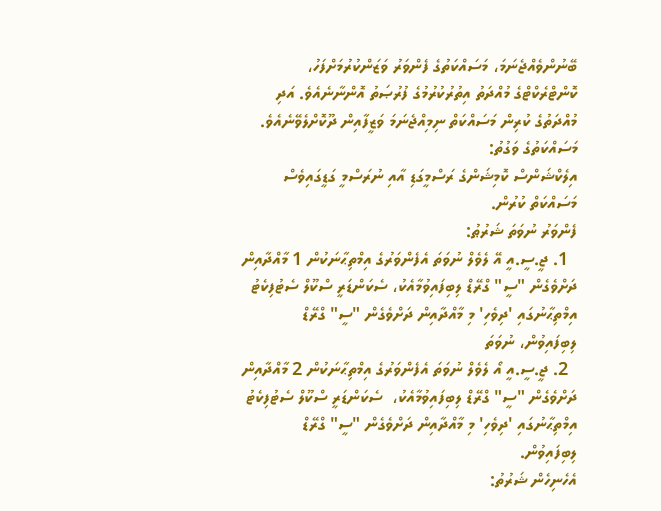ބޭނުންވެއްޖެނަމަ، މަސައްކަތުގެ ފެންވަރު ވަޒަންކުރުމަށްފަހު، ކޮންޓްރެކްޓްގެ މުއްދަތު އިތުރުކުރުމުގެ ފުރުޞަތު އޮންނާނެއެވެ. އަދި މުއްދަތުގެ ކުރިން މަސައްކަތް ނިމިއްޖެނަމަ ވަޒީފާއިން ދޫކޮށްލެވޭނެއެވެ.
މަސައްކަތުގެ ވަގުތު:
އިލެކްޝަންސް ކޮމިޝަންގެ ރަސްމީގަޑި އާއި ނުރަސްމީ ގަޑީގައިވެސް މަސައްކަތް ކުރުން.
ފެންވަރު ނުވަތަ ޝަރުޠު:
  1. ޖީ.ސީ.އީ އޭ ލެވެލް ނުވަތަ އެފެންވަރުގެ އިމްތިޙާނަކުން 1 މާއްދާއިން ދަށްވެގެން "ސީ" ގްރޭޑް ލިބިފައިވުމާއެކު، ސެކަންޑަރީ ސްކޫލް ސެޓުފިކެޓު އިމްތިޙާނުގައި 'ދިވެހި' މި މާއްދާއިން ދަށްވެގެން "ސީ" ގްރޭޑް ލިބިފައިވުން، ނުވަތަ
  2. ޖީ.ސީ.އީ އޯ ލެވެލް ނުވަތަ އެފެންވަރުގެ އިމްތިޙާނަކުން 2 މާއްދާއިން ދަށްވެގެން "ސީ" ގްރޭޑް ލިބިފައިވުމާއެކު،  ސެކަންޑަރީ ސްކޫލް ސެޓުފިކެޓު އިމްތިޙާނުގައި 'ދިވެހި' މި މާއްދާއިން ދަށްވެގެން "ސީ" ގްރޭޑް ލިބިފައިވުން.
އެހެނިހެން ޝަރުތު: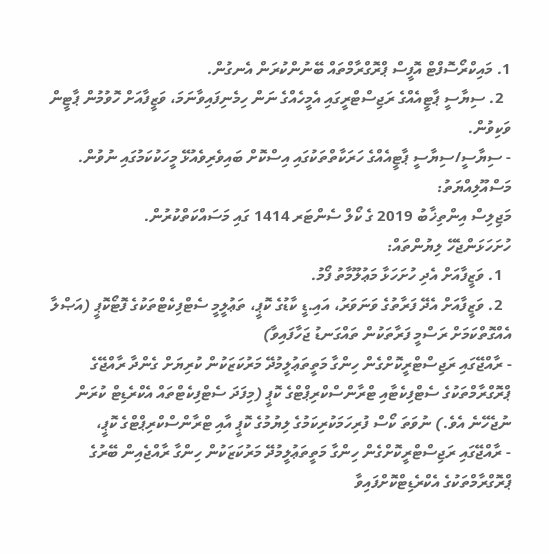1. މައިކްރޯސޮފްޓް އޮފީސް ޕްރޮގްރާމްތައް ބޭނުންކުރަން އެނގުން.
  2. ސިޔާސީ ޕާޓީއެއްގެ ރަޖިސްޓްރީގައި އެމީހެއްގެ ނަން ހިމެނިފައިވާނަމަ، ވަޒީފާއަށް ހޮވުމުން ޕާޓީން ވަކިވުން.
- ސިޔާސީ/ސިޔާސީ ޕާޓީއެއްގެ ހަރަކާތްތަކުގައި އިސްކޮށް ބައިވެރިވެއުޅޭ މީހަކުކަމުގައި ނުވުން.
މަސްއޫލިއްޔަތު:
މަޖިލިސް އިންތިޚާބު 2019 ގެ ކޯލް ސެންޓަރ 1414 ގައި މަސައްކަތްކުރުން.
ހުށަހަޅަންޖެހޭ ލިޔުންތައް:
  1. ވަޒީފާއަށް އެދި ހުށަހަޅާ މަޢުލޫމާތު ފޯމު.
  2. ވަޒީފާއަށް އެދޭ ފަރާތުގެ ވަނަވަރު، އައި.ޑީ ކާޑުގެ ކޮޕީ، ތަޢުލީމީ ސެޓްފިކެޓްތަކުގެ ފޮޓޯކޮޕީ (އަޞްލާ އެއްގޮތްކަމަށް ރަސްމީ ފަރާތަކުން ތައްގަނޑު ޖަހާފައިވާ)
- ރާއްޖޭގައި ރަޖިސްޓްރީކޮށްގެން ހިންގާ މަތީތަޢުލީމުދޭ މަރުކަޒަކުން ކުރިޔަށް ގެންދާ ރާއްޖޭގެ ޕްރޮގްރާމްތަކުގެ ސެޓްފިކެޓާއި ޓްރާންސްކްރިޕްޓްގެ ކޮޕީ (މިފަދަ ސެޓްފިކެޓްތައް އެކްރެޑިޓް ކުރަން ނުޖެހޭނެ އެވެ.) ނުވަތަ ކޯސް ފުރިހަމަކުރިކަމުގެ ލިޔުމުގެ ކޮޕީ އާއި ޓްރާންސްކްރިޕްޓްގެ ކޮޕީ،
- ރާއްޖޭގައި ރަޖިސްޓްރީކޮށްގެން ހިންގާ މަތީތަޢުލީމުދޭ މަރުކަޒަކުން ހިންގާ ރާއްޖެއިން ބޭރުގެ ޕްރޮގްރާމްތަކުގެ އެކްރެޑިޓްކޮށްފައިވާ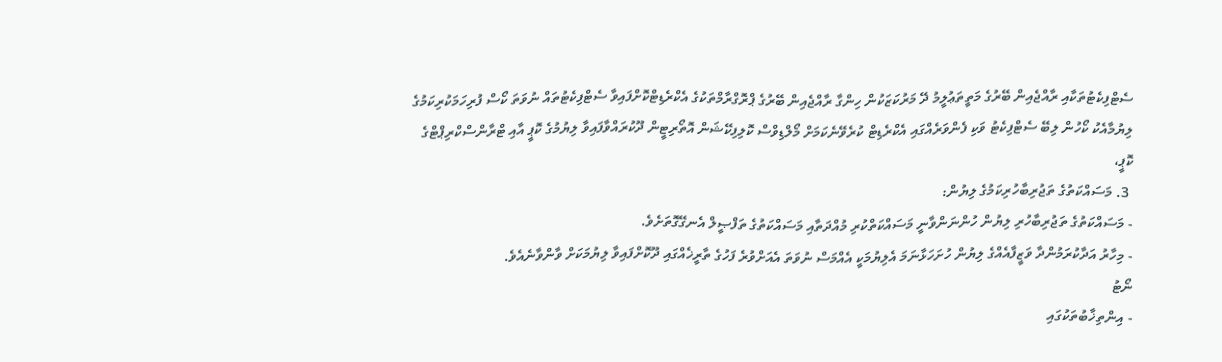ސެޓްފިކެޓުތަކާއި ރާއްޖެއިން ބޭރުގެ މަތީތަޢުލީމު ދޭ މަރުކަޒަކުން ހިންގާ ރާއްޖެއިން ބޭރުގެ ޕްރޮގްރާމްތަކުގެ އެކްރެޑިޓްކޮށްފައިވާ ސެޓްފިކެޓުތައް ނުވަތަ ކޯސް ފުރިހަމަކުރިކަމުގެ ލިޔުމާއެކު ކޯހުން ލިބޭ ސެޓްފިކެޓު ވަކި ފެންވަރެއްގައި އެކްރެޑިޓް ކުރެވޭނެކަމަށް މޯލްޑިވްސް ކޮލިފިކޭޝަން އޮތޯރިޓީން ދޫކުރައްވާފައިވާ ލިޔުމުގެ ކޮޕީ އާއި ޓްރާންސްކްރިޕްޓްގެ ކޮޕީ،
 3. މަސައްކަތުގެ ތަޖުރިބާހުރިކަމުގެ ލިޔުން:
- މަސައްކަތުގެ ތަޖުރިބާހުރި ލިޔުން ހުންނަންވާނީ މަސައްކަތްކުރި މުއްދަތާއި މަސައްކަތުގެ ތަފްޞީލް އެނގޭގޮތަށެވެ.
- މިހާރު އަދާކުރަމުންދާ ވަޒީފާއެއްގެ ލިޔުން ހުށަހަޅާނަމަ އެލިޔުމަކީ އެއްމަސް ނުވަތަ އެއަށްވުރެ ފަހުގެ ތާރީޚެއްގައި ދޫކޮށްފައިވާ ލިޔުމަކަށް ވާންވާނެއެވެ.
ނޯޓު
- އިންތިޚާބުތަކުގައި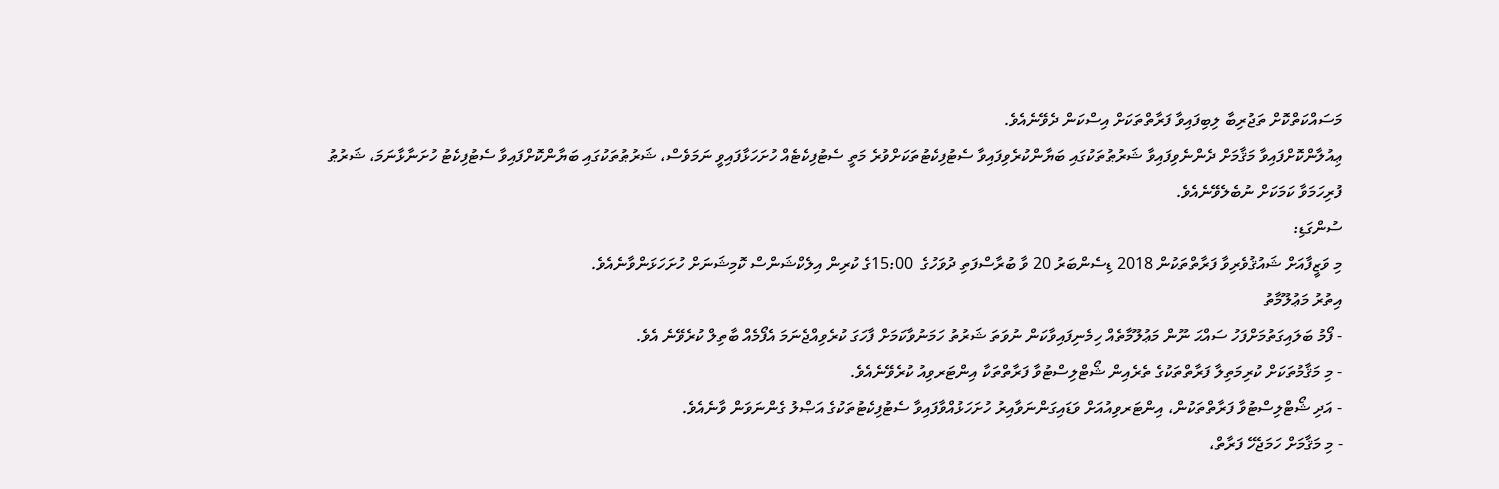މަސައްކަތްކޮށް ތަޖުރިބާ ލިބިފައިވާ ފަރާތްތަކަށް އިސްކަން ދެވޭނެއެވެ.
ޢިއުލާންކޮށްފައިވާ މަޤާމަށް ދެންނެވިފައިވާ ޝަރުޠުތަކުގައި ބަޔާންކުރެވިފައިވާ ސެޓުފިކެޓުތަކަށްވުރެ މަތީ ސެޓުފިކެޓެއް ހުށަހަޅާފައިވީ ނަމަވެސް، ޝަރުޠުތަކުގައި ބަޔާންކޮށްފައިވާ ސެޓުފިކެޓު ހުށަނާޅާނަމަ، ޝަރުޠު ފުރިހަމަވާ ކަމަކަށް ނުބެލެވޭނެއެވެ.
ސުންގަޑި:
މި ވަޒީފާއަށް ޝައުޤުވެރިވާ ފަރާތްތަކުން 2018 ޑިސެންބަރު 20 ވާ ބުރާސްފަތި ދުވަހުގެ  15:00ގެ ކުރިން އިލެކްޝަންސް ކޮމިޝަނަށް ހުށަހަޅަންވާނެއެވެ.
އިތުރު މަޢުލޫމާތު
- ފޯމު ބަލައިގަތުމަށްފަހު ސައްޙަ ނޫން މަޢުލޫމާތެއް ހިމެނިފައިވާކަން ނުވަތަ ޝަރުތު ހަމަނުވާކަމަށް ފާހަގަ ކުރެވިއްޖެނަމަ އެފޯމެއް ބާތިލް ކުރެވޭނެ އެވެ.
- މި މަޤާމުތަކަށް ކުރިމަތިލާ ފަރާތްތަކުގެ ތެރެއިން ޝޯޓްލިސްޓުވާ ފަރާތްތަކާ އިންޓަރވިއު ކުރެވޭނެއެވެ.
- އަދި ޝޯޓްލިސްޓުވާ ފަރާތްތަކުން، އިންޓަރވިއުއަށް ވަޑައިގަންނަވާއިރު ހުށަހަޅުއްވާފައިވާ ސެޓުފިކެޓުތަކުގެ އަޞްލު ގެންނަވަން ވާނެއެވެ.
- މި މަޤާމަށް ހަމަޖެހޭ ފަރާތް،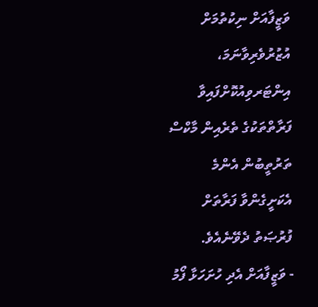ވަޒީފާއަށް ނިކުތުމަށް އުޒުރުވެރިވާނަމަ، އިންޓަރވިއުކޮށްފައިވާ ފަރާތްތަކުގެ ތެރެއިން މާކްސް ތަރުތީބުން އެންމެ އެކަށީގެންވާ ފަރާތަށް ފުރުޞަތު ދެވޭނެއެވެ.
- ވަޒީފާއަށް އެދި ހުށަހަޅާ ފޯމު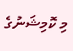މި ކޮމިޝަނުގެ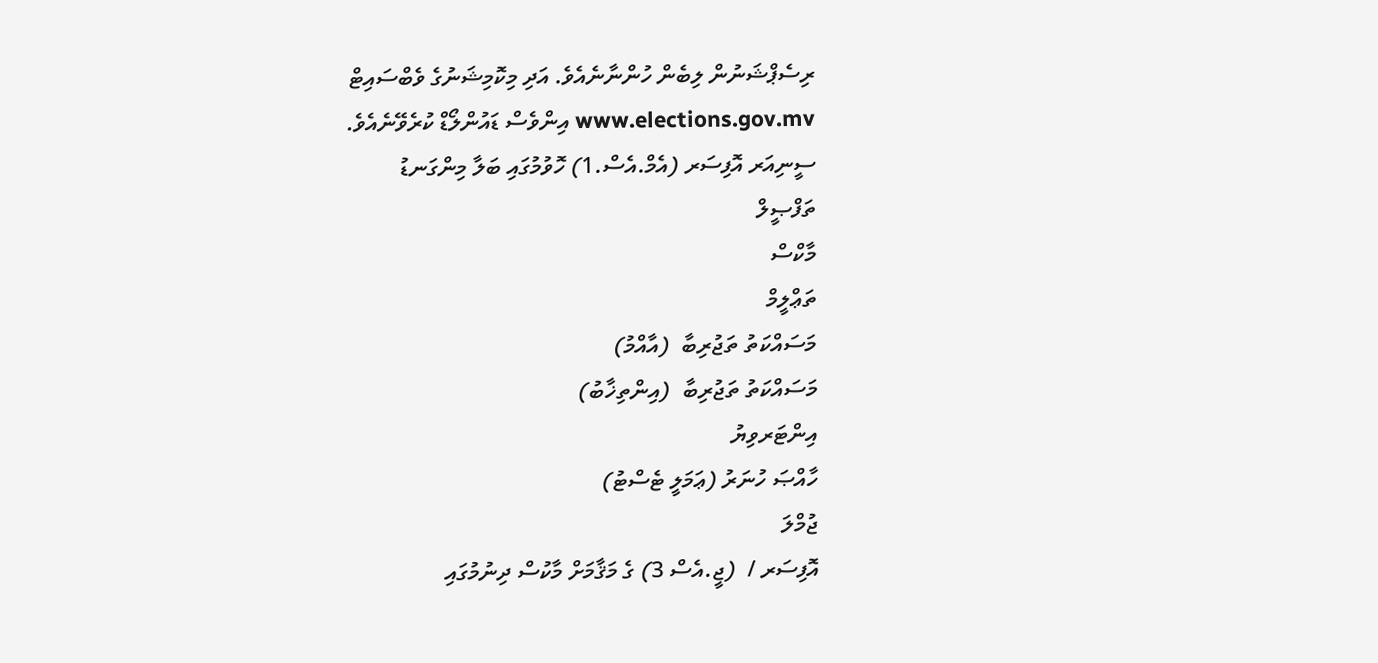ރިސެޕްޝަނުން ލިބެން ހުންނާނެއެވެ. އަދި މިކޮމިޝަނުގެ ވެބްސައިޓް www.elections.gov.mv އިންވެސް ޑައުންލޯޑް ކުރެވޭނެއެވެ.
ސީނިއަރ އޮފިސަރ (އެމް.އެސް.1) ހޮވުމުގައި ބަލާ މިންގަނޑު
ތަފްޞީލް
މާކްސް
ތަޢްލީމް
މަސައްކަތު ތަޖުރިބާ  (އާއްމު)
މަސައްކަތު ތަޖުރިބާ  (އިންތިޚާބު)
އިންޓަރވިޔު
ހާއްޞަ ހުނަރު (ޢަމަލީ ޓެސްޓު)
ޖުމްލަ
އޮފިސަރ /  (ޖީ.އެސް 3) ގެ މަޤާމަށް މާކުސް ދިނުމުގައި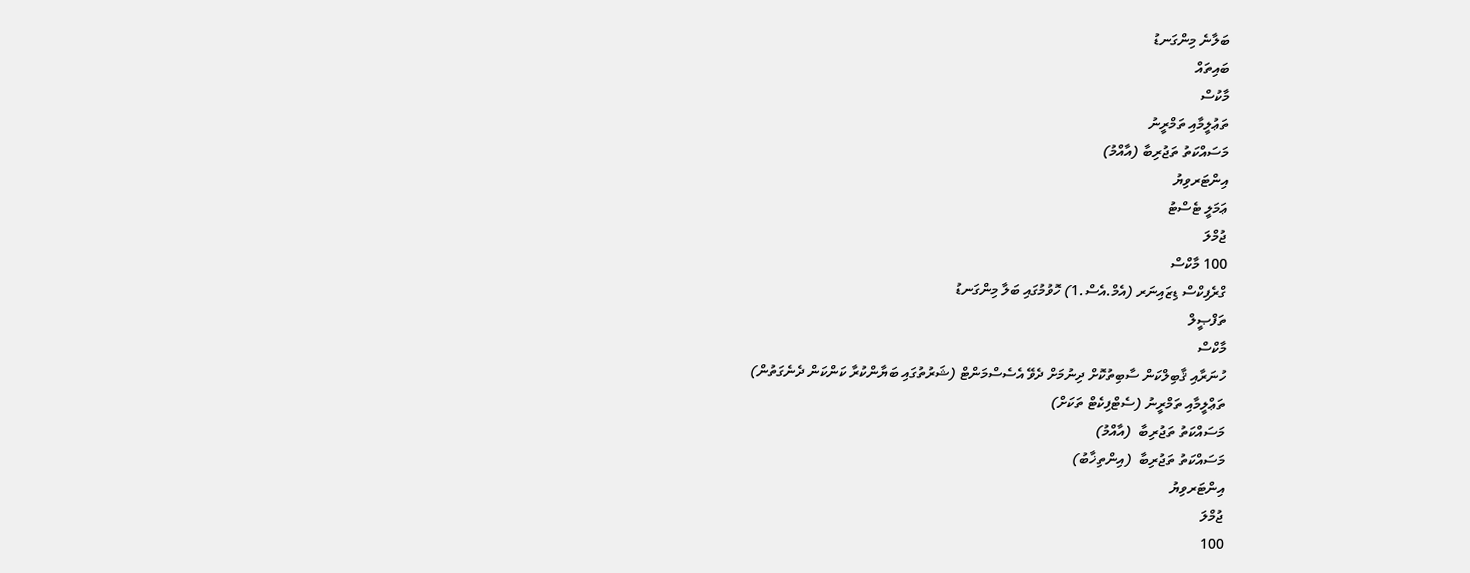ބަލާނެ މިންގަނޑު
ބައިތައް
މާކުސް
ތަޢުލީމާއި ތަމްރީނު
މަސައްކަތު ތަޖުރިބާ (އާއްމު)
އިންޓަރވިޔު
ޢަމަލީ ޓެސްޓު
ޖުމްލަ
100 މާކްސް
ގްރެފިކްސް ޑިޒައިނަރ (އެމް.އެސް.1) ހޮވުމުގައި ބަލާ މިންގަނޑު
ތަފްޞީލް
މާކްސް
ހުނަރާއި ޤާބިލްކަން ސާބިތުކޮށް ދިނުމަށް ދެވޭ އެސެސްމަންޓް (ޝަރުތުގައި ބަޔާންކުރާ ކަންކަން ދެނެގަތުން)
ތަޢްލީމާއި ތަމްރީނު (ސެޓްފިކެޓް ތަކަށް)
މަސައްކަތު ތަޖުރިބާ  (އާއްމު)
މަސައްކަތު ތަޖުރިބާ  (އިންތިޚާބު)
އިންޓަރވިޔު
ޖުމްލަ
100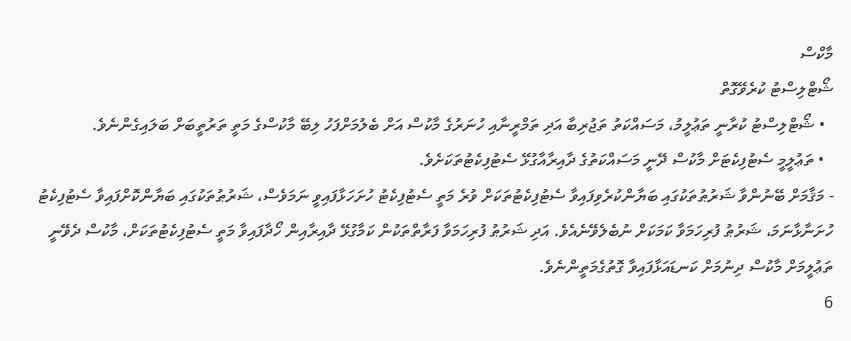މާކްސް
ޝޯޓްލިސްޓު ކުރެވޭގޮތް
  • ޝޯޓްލިސްޓު ކުރާނީ ތަޢުލީމު، މަސައްކަތު ތަޖުރިބާ އަދި ތަމްރީނާއި ހުނަރުގެ މާކުސް އަށް ބެލުމަށްފަހު ލިބޭ މާކުސްގެ މަތީ ތަރުތީބަށް ބަލައިގެންނެވެ.
  • ތަޢުލީމީ ސެޓުފިކެޓަށް މާކުސް ދޭނީ މަސައްކަތުގެ ދާއިރާއާގުޅޭ ސެޓުފިކެޓުތަކަށެވެ.
- މަޤާމަށް ބޭނުންވާ ޝަރުޠުތަކުގައި ބަޔާންކުރެވިފައިވާ ސެޓުފިކެޓުތަކަށް ވުރެ މަތީ ސެޓުފިކެޓު ހުށަހަޅާފައިވީ ނަމަވެސް، ޝަރުޠުތަކުގައި ބަޔާންކޮށްފައިވާ ސެޓުފިކެޓު ހުށަނާޅާނަމަ، ޝަރުޠު ފުރިހަމަވާ ކަމަކަށް ނުބެލެވޭނެއެވެ. އަދި ޝަރުޠު ފުރިހަމަވާ ފަރާތްތަކުން ކަމާގުޅޭ ދާއިރާއިން ހޯދާފައިވާ މަތީ ސެޓުފިކެޓުތަކަށް، މާކުސް ދެވޭނީ ތަޢުލީމަށް މާކުސް ދިނުމަށް ކަނޑައަޅާފައިވާ ގޮތުގެމަތީންނެވެ.
6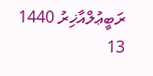ރަބީޢުލްއާޚިރު 1440
13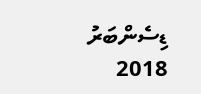ޑިސެންބަރު 2018